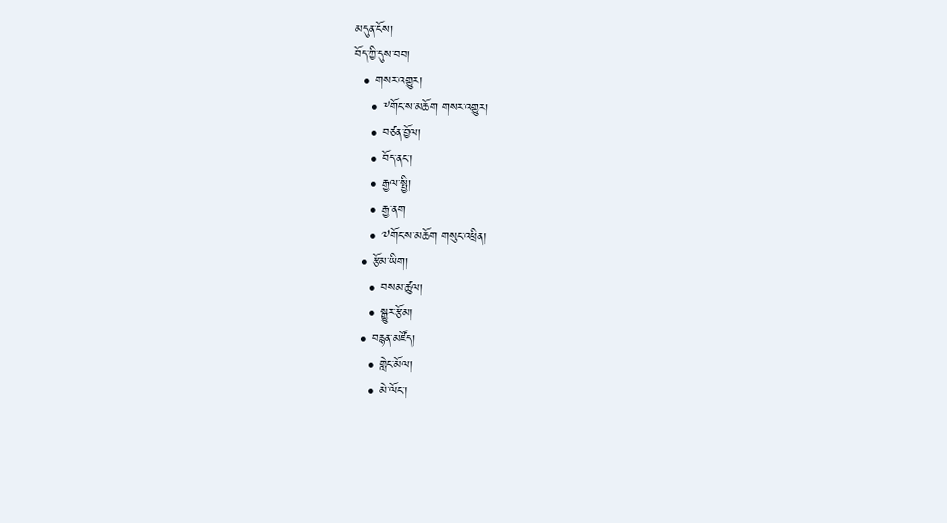མདུན་ངོས།
བོད་ཀྱི་དུས་བབ།
  • གསར་འགྱུར།
    • ༸གོང་ས་མཆོག གསར་འགྱུར།
    • བཙན་བྱོལ།
    • བོད་ནང་།
    • རྒྱལ་སྤྱི།
    • རྒྱ་ནག
    • ༧གོང་ས་མཆོག གསུང་འཕྲིན།
  • རྩོམ་ཡིག།
    • བསམ་ཚུལ།
    • སྒྱུར་རྩོམ།
  • བརྙན་མཛོད།
    • གླེང་མོལ།
    • མེ་ལོང་།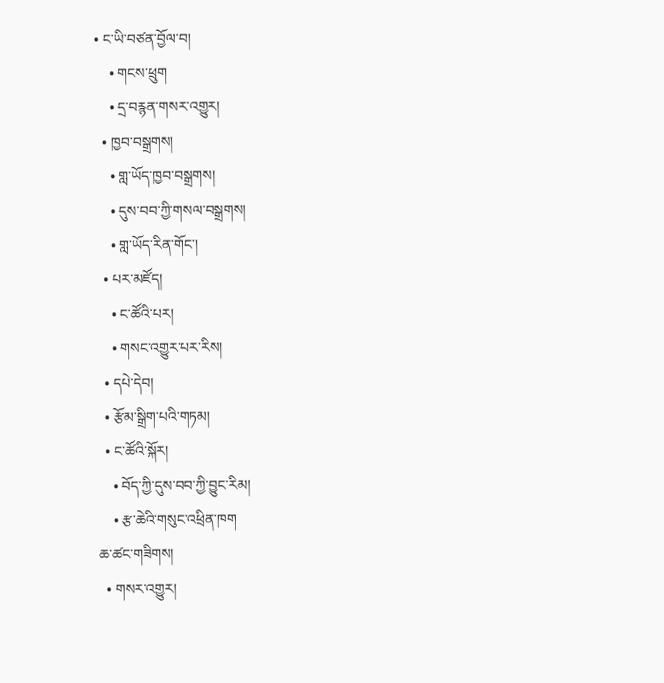• ང་ཡི་བཙན་བྱོལ་བ།
    • གངས་ཕྲུག
    • དྲ་བརྙན་གསར་འགྱུར།
  • ཁྱབ་བསྒྲགས།
    • གླ་ཡོད་ཁྱབ་བསྒྲགས།
    • དུས་བབ་ཀྱི་གསལ་བསྒྲགས།
    • གླ་ཡོད་རིན་གོང་།
  • པར་མཛོད།
    • ང་ཚོའི་པར།
    • གསང་འགྱུར་པར་རིས།
  • དཔེ་དེབ།
  • རྩོམ་སྒྲིག་པའི་གཏམ།
  • ང་ཚོའི་སྐོར།
    • བོད་ཀྱི་དུས་བབ་ཀྱི་བྱུང་རིམ།
    • རྩ་ཆེའི་གསུང་འཕྲིན་ཁག
ཆ་ཚང་གཟིགས།
  • གསར་འགྱུར།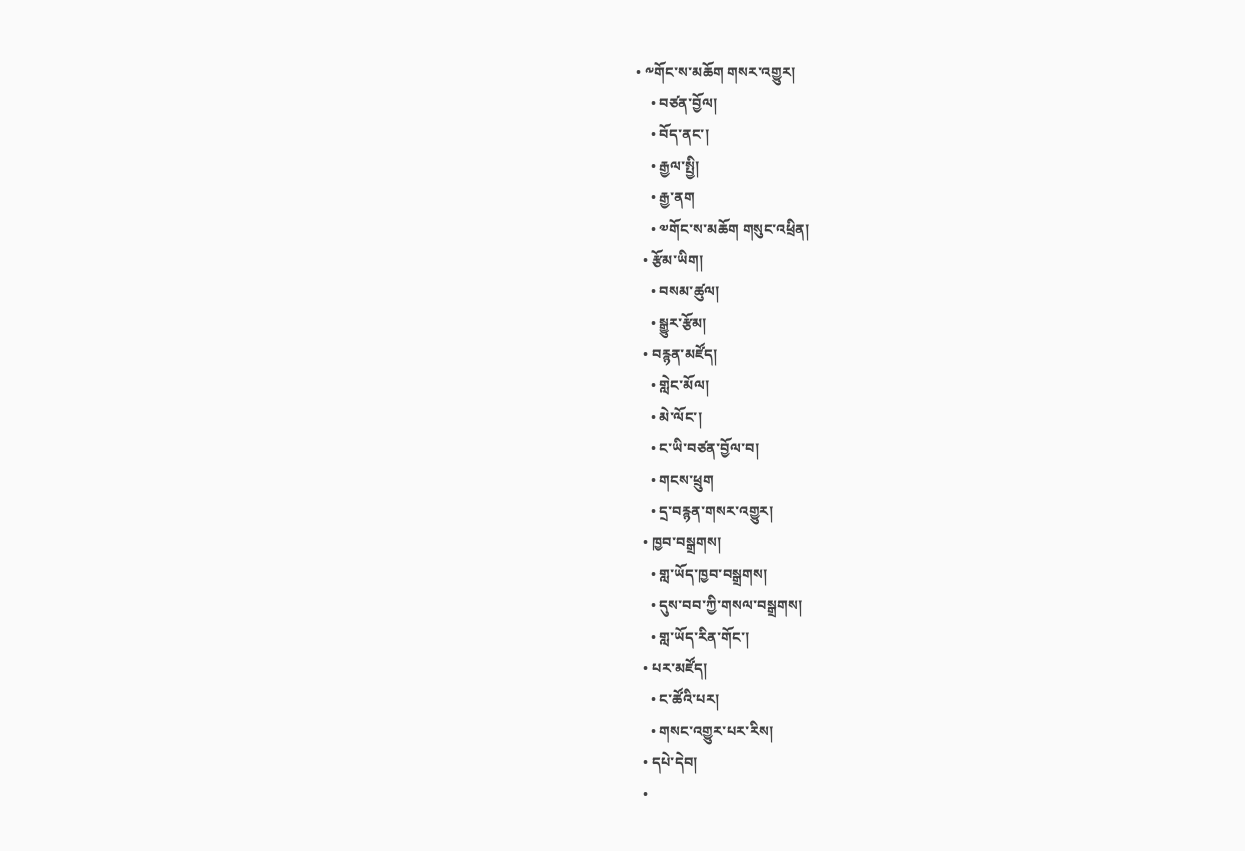• ༸གོང་ས་མཆོག གསར་འགྱུར།
    • བཙན་བྱོལ།
    • བོད་ནང་།
    • རྒྱལ་སྤྱི།
    • རྒྱ་ནག
    • ༧གོང་ས་མཆོག གསུང་འཕྲིན།
  • རྩོམ་ཡིག།
    • བསམ་ཚུལ།
    • སྒྱུར་རྩོམ།
  • བརྙན་མཛོད།
    • གླེང་མོལ།
    • མེ་ལོང་།
    • ང་ཡི་བཙན་བྱོལ་བ།
    • གངས་ཕྲུག
    • དྲ་བརྙན་གསར་འགྱུར།
  • ཁྱབ་བསྒྲགས།
    • གླ་ཡོད་ཁྱབ་བསྒྲགས།
    • དུས་བབ་ཀྱི་གསལ་བསྒྲགས།
    • གླ་ཡོད་རིན་གོང་།
  • པར་མཛོད།
    • ང་ཚོའི་པར།
    • གསང་འགྱུར་པར་རིས།
  • དཔེ་དེབ།
  •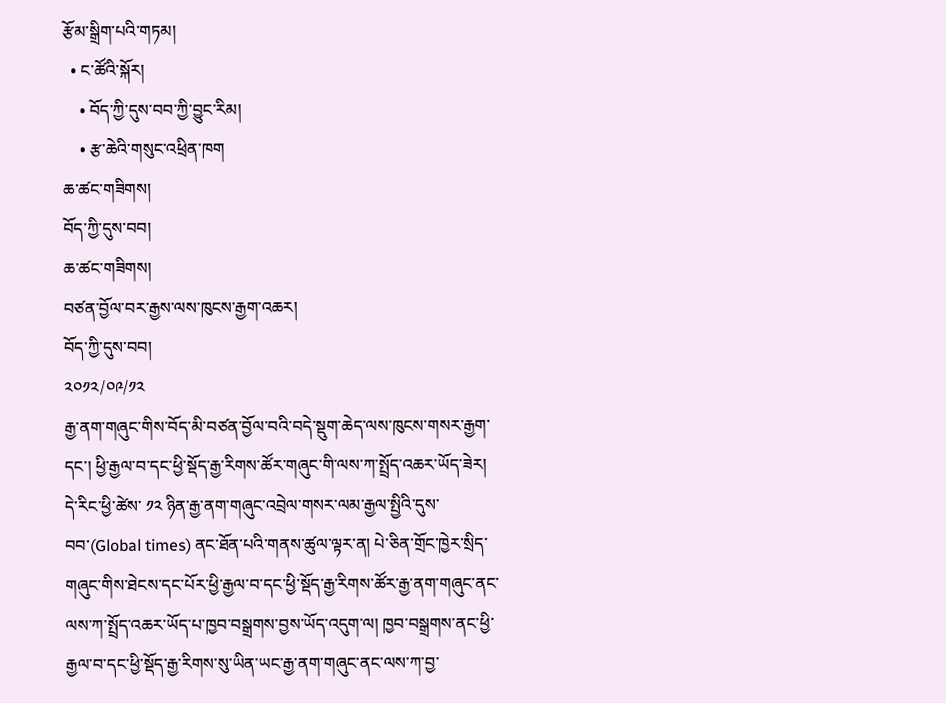རྩོམ་སྒྲིག་པའི་གཏམ།
  • ང་ཚོའི་སྐོར།
    • བོད་ཀྱི་དུས་བབ་ཀྱི་བྱུང་རིམ།
    • རྩ་ཆེའི་གསུང་འཕྲིན་ཁག
ཆ་ཚང་གཟིགས།
བོད་ཀྱི་དུས་བབ།
ཆ་ཚང་གཟིགས།
བཙན་བྱོལ་བར་རྒྱས་ལས་ཁུངས་རྒྱག་འཆར།
བོད་ཀྱི་དུས་བབ།
༢༠༡༢/༠༩/༡༢
རྒྱ་ནག་གཞུང་གིས་བོད་མི་བཙན་བྱོལ་བའི་བདེ་སྡུག་ཆེད་ལས་ཁུངས་གསར་རྒྱག་དང་། ཕྱི་རྒྱལ་བ་དང་ཕྱི་སྡོད་རྒྱ་རིགས་ཚོར་གཞུང་གི་ལས་ཀ་སྤྲོད་འཆར་ཡོད་ཟེར།
དེ་རིང་ཕྱི་ཚེས་ ༡༢ ཉིན་རྒྱ་ནག་གཞུང་འབྲེལ་གསར་ལམ་རྒྱལ་སྤྱིའི་དུས་བབ་(Global times) ནང་ཐོན་པའི་གནས་ཚུལ་ལྟར་ན། པེ་ཅིན་གྲོང་ཁྱེར་སྲིད་གཞུང་གིས་ཐེངས་དང་པོར་ཕྱི་རྒྱལ་བ་དང་ཕྱི་སྡོད་རྒྱ་རིགས་ཚོར་རྒྱ་ནག་གཞུང་ནང་ལས་ཀ་སྤྲོད་འཆར་ཡོད་པ་ཁྱབ་བསྒྲགས་བྱས་ཡོད་འདུག་ལ། ཁྱབ་བསྒྲགས་ནང་ཕྱི་རྒྱལ་བ་དང་ཕྱི་སྡོད་རྒྱ་རིགས་སུ་ཡིན་ཡང་རྒྱ་ནག་གཞུང་ནང་ལས་ཀ་བྱ་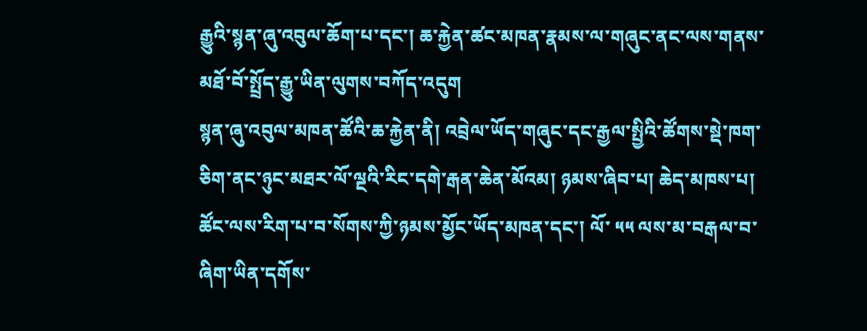རྒྱུའི་སྙན་ཞུ་འབུལ་ཆོག་པ་དང་། ཆ་རྐྱེན་ཚང་མཁན་རྣམས་ལ་གཞུང་ནང་ལས་གནས་མཐོ་བོ་སྤྲོད་རྒྱུ་ཡིན་ལུགས་བཀོད་འདུག
སྙན་ཞུ་འབུལ་མཁན་ཚོའི་ཆ་རྐྱེན་ནི། འབྲེལ་ཡོད་གཞུང་དང་རྒྱལ་སྤྱིའི་ཚོགས་སྡེ་ཁག་ཅིག་ནང་ཉུང་མཐར་ལོ་ལྔའི་རིང་དགེ་རྒན་ཆེན་མོའམ། ཉམས་ཞིབ་པ། ཆེད་མཁས་པ། ཚོང་ལས་རིག་པ་བ་སོགས་ཀྱི་ཉམས་མྱོང་ཡོད་མཁན་དང་། ལོ་ ༥༥ ལས་མ་བརྒལ་བ་ཞིག་ཡིན་དགོས་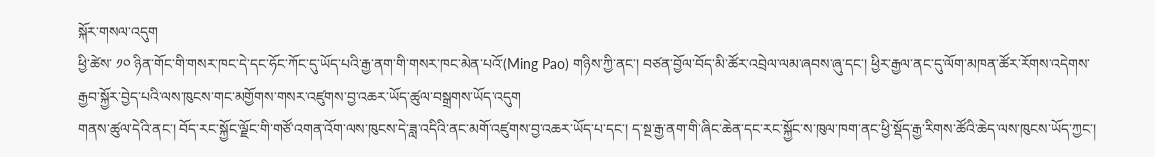སྐོར་གསལ་འདུག
ཕྱི་ཚེས་ ༡༠ ཉིན་གོང་གི་གསར་ཁང་དེ་དང་ཧོང་ཀོང་དུ་ཡོད་པའི་རྒྱ་ནག་གི་གསར་ཁང་མེན་པའོ་(Ming Pao) གཉིས་ཀྱི་ནང་། བཙན་བྱོལ་བོད་མི་ཚོར་འབྲེལ་ལམ་ཞབས་ཞུ་དང་། ཕྱིར་རྒྱལ་ནང་དུ་ལོག་མཁན་ཚོར་རོགས་འདེགས་རྒྱབ་སྐྱོར་བྱེད་པའི་ལས་ཁུངས་གང་མགྱོགས་གསར་འཛུགས་བྱ་འཆར་ཡོད་ཚུལ་བསྒྲགས་ཡོད་འདུག
གནས་ཚུལ་དེའི་ནང་། བོད་རང་སྐྱོང་ལྗོང་གི་གཙོ་འགན་འོག་ལས་ཁུངས་དེ་ཟླ་འདིའི་ནང་མགོ་འཛུགས་བྱ་འཆར་ཡོད་པ་དང་། ད་སྔ་རྒྱ་ནག་གི་ཞིང་ཆེན་དང་རང་སྐྱོང་ས་ཁུལ་ཁག་ནང་ཕྱི་སྡོད་རྒྱ་རིགས་ཚོའི་ཆེད་ལས་ཁུངས་ཡོད་ཀྱང་།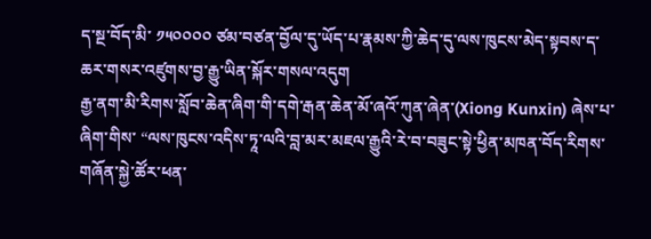ད་སྔ་བོད་མི་ ༡༥༠༠༠༠ ཙམ་བཙན་བྱོལ་དུ་ཡོད་པ་རྣམས་ཀྱི་ཆེད་དུ་ལས་ཁུངས་མེད་སྟབས་ད་ཆར་གསར་འཛུགས་བྱ་རྒྱུ་ཡིན་སྐོར་གསལ་འདུག
རྒྱ་ནག་མི་རིགས་སློབ་ཆེན་ཞིག་གི་དགེ་རྒན་ཆེན་མོ་ཞའོ་ཀུན་ཞེན་(Xiong Kunxin) ཞེས་པ་ཞིག་གིས་ “ལས་ཁུངས་འདིས་ཏཱ་ལའི་བླ་མར་མཇལ་རྒྱུའི་རེ་བ་བཟུང་སྟེ་ཕྱིན་མཁན་བོད་རིགས་གཞོན་སྐྱེ་ཚོར་ཕན་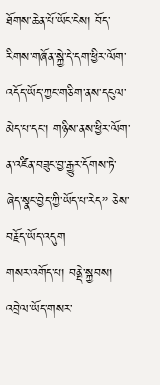ཐོགས་ཆེན་པོ་ཡོང་ངེས། བོད་རིགས་གཞོན་སྐྱེ་དེ་དག་ཕྱིར་ལོག་འདོད་ཡོད་ཀྱང་གཅིག་ནས་དངུལ་མེད་པ་དང་། གཉིས་ནས་ཕྱིར་ལོག་ན་འཛིན་བཟུང་བྱ་རྒྱུར་དོགས་ཏེ་ཞེད་སྣང་བྱེད་ཀྱི་ཡོད་པ་རེད” ཅེས་བརྗོད་ཡོད་འདུག
གསར་འགོད་པ། བནྡེ་སྐྱབས།
འབྲེལ་ཡོད་གསར་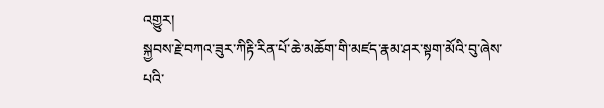འགྱུར།
སྐྱབས་རྗེ་བཀའ་ཟུར་ཀིརྟི་རིན་པོ་ཆེ་མཆོག་གི་མཛད་རྣམ་ཤར་སྟག་མོའི་བུ་ཞེས་པའི་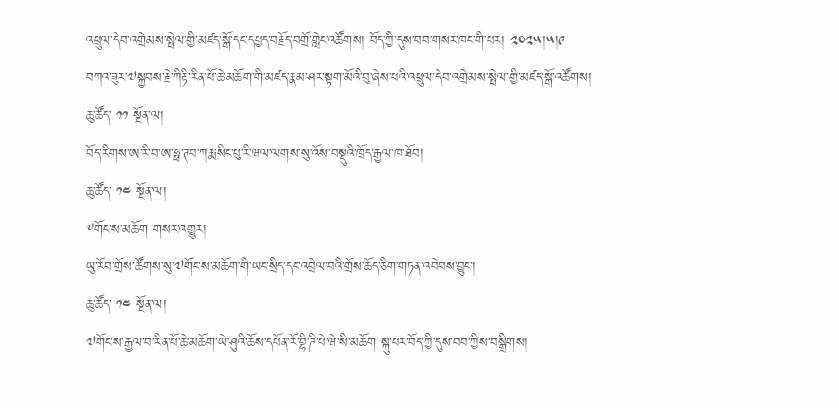འཕྲུལ་དེབ་འགྲེམས་སྤེལ་གྱི་མཛད་སྒོ་དང་དཔྱད་བརྗོད་བགྲོ་གླེང་འཚོགས། བོད་ཀྱི་དུས་བབ་གསར་ཁང་གི་པར། ༢༠༢༥།༥།༩
བཀའ་ཟུར་༧སྐྱབས་རྗེ་ཀིརྟི་རིན་པོ་ཆེ་མཆོག་གི་མཛད་རྣམ་ཤར་སྟག་མོའི་བུ་ཞེས་པའི་འཕྲུལ་དེབ་འགྲེམས་སྤེལ་གྱི་མཛད་སྒོ་འཚོགས།
ཆུ་ཚོད་ ༡༡ སྔོན་ལ།
བོད་རིགས་ཨ་རི་བ་ཨ་ཧྥ་ཊབ་ཀརྨ་སིང་པུ་རི་ཝལ་ལགས་སུ་འོས་བསྡུའི་ཁྲོད་རྒྱལ་ཁ་ཐོབ།
ཆུ་ཚོད་ ༡༤ སྔོན་ལ།
༸གོང་ས་མཆོག གསར་འགྱུར།
ཡུ་རོབ་གྲོས་ཚོགས་སུ་༧གོང་ས་མཆོག་གི་ཡང་སྲིད་དང་འབྲེལ་བའི་གྲོས་ཆོད་ཅིག་གཏན་འབེབས་བྱུང་།
ཆུ་ཚོད་ ༡༤ སྔོན་ལ།
༧གོང་ས་རྒྱལ་བ་རིན་པོ་ཆེ་མཆོག་ཡེ་ཤུའི་ཆོས་དཔོན་རོ་བྷི་ཌི་པེ་ཝེ་སི་མཆོག སྐུ་པར་བོད་ཀྱི་དུས་བབ་ཀྱིས་བསྒྲིགས།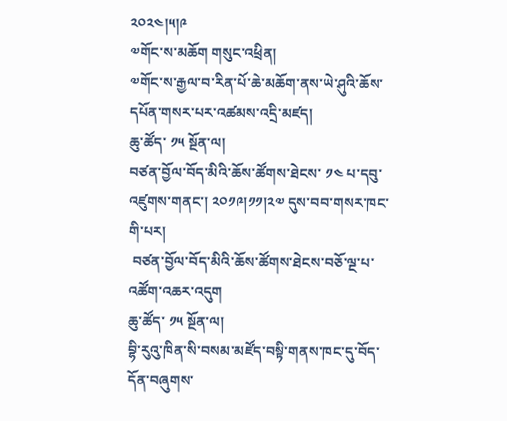༢༠༢༤།༥།༩
༧གོང་ས་མཆོག གསུང་འཕྲིན།
༧གོང་ས་རྒྱལ་བ་རིན་པོ་ཆེ་མཆོག་ནས་ཡེ་ཤུའི་ཆོས་དཔོན་གསར་པར་འཚམས་འདྲི་མཛད།
ཆུ་ཚོད་ ༡༥ སྔོན་ལ།
བཙན་བྱོལ་བོད་མིའི་ཆོས་ཚོགས་ཐེངས་ ༡༤ པ་དབུ་འཛུགས་གནང་། ༢༠༡༩།༡༡།༢༧ དུས་བབ་གསར་ཁང་གི་པར།
 བཙན་བྱོལ་བོད་མིའི་ཆོས་ཚོགས་ཐེངས་བཅོ་ལྔ་པ་འཚོག་འཆར་འདུག
ཆུ་ཚོད་ ༡༥ སྔོན་ལ།
བྷི་རུའུ་ཁིན་སི་བསམ་མཛོད་བསྟི་གནས་ཁང་དུ་བོད་དོན་བཞུགས་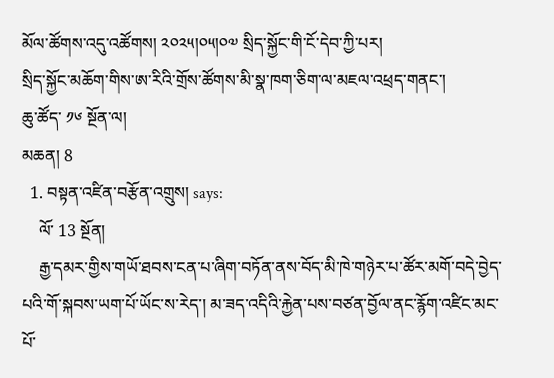མོལ་ཚོགས་འདུ་འཚོགས། ༢༠༢༥།༠༥།༠༧ སྲིད་སྐྱོང་གི་ངོ་དེབ་ཀྱི་པར།
སྲིད་སྐྱོང་མཆོག་གིས་ཨ་རིའི་གྲོས་ཚོགས་མི་སྣ་ཁག་ཅིག་ལ་མཇལ་འཕྲད་གནང་།
ཆུ་ཚོད་ ༡༦ སྔོན་ལ།
མཆན། 8
  1. བསྟན་འཛིན་བརྩོན་འགྲུས། says:
    ལོ་ 13 སྔོན།
    རྒྱ་དམར་གྱིས་གཡོ་ཐབས་ངན་པ་ཞིག་བཏོན་ནས་བོད་མི་ཁེ་གཉེར་པ་ཚོར་མགོ་བདེ་བྱེད་པའི་གོ་སྐབས་ཡག་པོ་ཡོང་ས་རེད་། མ་ཟད་འདིའི་རྐྱེན་པས་བཙན་བྱོལ་ནང་རྙོག་འཛིང་མང་པོ་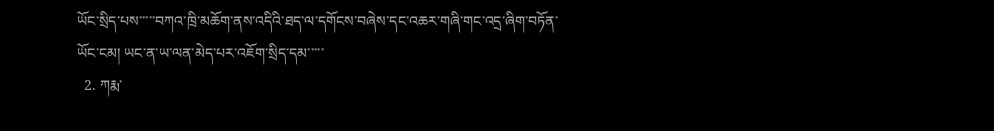ཡོང་སྲིད་པས་་་་་བཀའ་ཁྲི་མཆོག་ནས་འདིའི་ཐད་ལ་དགོངས་བཞེས་དང་འཆར་གཞི་གང་འདྲ་ཞིག་བཏོན་ཡོང་ངམ། ཡང་ན་ཡ་ལན་མེད་པར་འཇོག་སྲིད་དམ་་་་་
  2. ཀརྨ་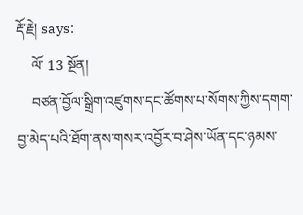རྡོ་རྗེ། says:
    ལོ་ 13 སྔོན།
    བཙན་བྱོལ་སྒྲིག་འཛུགས་དང་ཚོགས་པ་སོགས་ཀྱིས་དགག་བྱ་མེད་པའི་ཐོག་ནས་གསར་འབྱོར་བ་ཤེས་ཡོན་དང་ཉམས་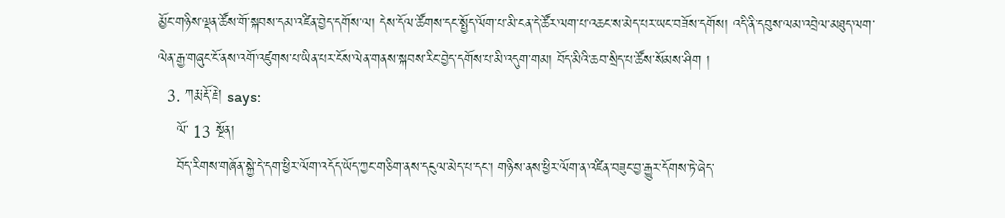མྱོང་གཉིས་ལྡན་ཚོས་གོ་སྐབས་དམ་འཛིན་བྱེད་དགོས་ལ། དེས་དོལ་ཚོགས་དང་སྤྱོད་ལོག་པ་མི་ངན་དེ་ཚོར་ལག་པ་འཆང་ས་མེད་པར་ཡང་བཟོས་དགོས། འདི་ནི་དབུས་ལམ་འབྲེལ་མཐུད་ལག་ལེན་རྒྱ་གཞུང་ངོ་ནས་འགོ་འཛུགས་པ་ཡིན་པར་ངོས་ལེན་གནས་སྐབས་རིང་བྱེད་དགོས་པ་མི་འདུག་གམ། བོད་མིའི་ཆབ་སྲིད་པ་ཚོས་སོམས་ཤིག །
  3. ཀརྨ་རྡོ་རྗེ། says:
    ལོ་ 13 སྔོན།
    བོད་རིགས་གཞོན་སྐྱེ་དེ་དག་ཕྱིར་ལོག་འདོད་ཡོད་ཀྱང་གཅིག་ནས་དངུལ་མེད་པ་དང་། གཉིས་ནས་ཕྱིར་ལོག་ན་འཛིན་བཟུང་བྱ་རྒྱུར་དོགས་ཏེ་ཞེད་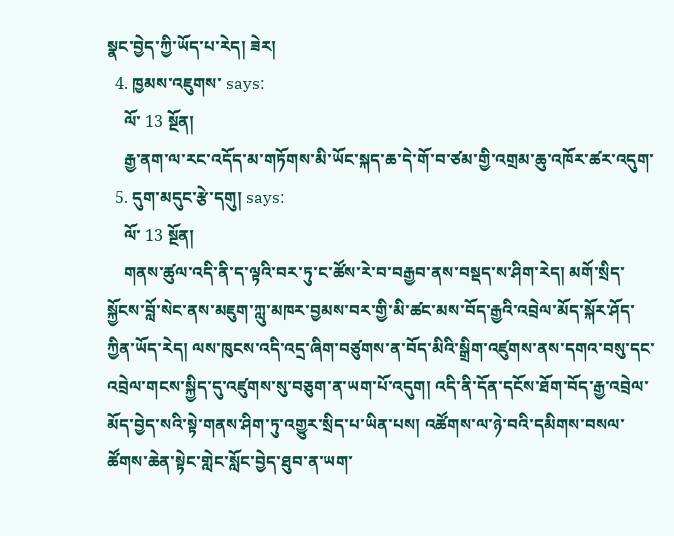སྣང་བྱེད་ཀྱི་ཡོད་པ་རེད། ཟེར།
  4. ཁྱམས་འཇུགས་ says:
    ལོ་ 13 སྔོན།
    རྒྱ་ནག་ལ་རང་འདོད་མ་གཏོགས་མི་ཡོང་སྐད་ཆ་དེ་གོ་བ་ཙམ་གྱི་འགྲམ་ཆུ་འཁོར་ཚར་འདུག་
  5. དུག་མདུང་རྩེ་དགུ། says:
    ལོ་ 13 སྔོན།
    གནས་ཚུལ་འདི་ནི་ད་ལྟའི་བར་ཏུ་ང་ཚོས་རེ་བ་བརྒྱབ་ནས་བསྡད་ས་ཤིག་རེད། མགོ་སྲིད་སྐྱོངས་བློ་སེང་ནས་མཇུག་ཀླུ་མཁར་བྱམས་བར་གྱི་མི་ཚང་མས་བོད་རྒྱའི་འབྲེལ་མོད་སྐོར་ཤོད་ཀྱིན་ཡོད་རེད། ལས་ཁུངས་འདི་འདྲ་ཞིག་བཙུགས་ན་བོད་མིའི་སྒྲིག་འཛུགས་ནས་དགའ་བསུ་དང་འབྲེལ་གངས་སྐྱིད་དུ་འཛུགས་སུ་བཅུག་ན་ཡག་པོ་འདུག། འདི་ནི་དོན་དངོས་ཐོག་བོད་རྒྱ་འབྲེལ་མོད་བྱེད་སའི་སྟེ་གནས་ཤིག་ཏུ་འགྱུར་སྲིད་པ་ཡིན་པས། འཚོགས་ལ་ཉེ་བའི་དམིགས་བསལ་ཚོགས་ཆེན་སྟེང་གླེང་སློང་བྱེད་ཐུབ་ན་ཡག་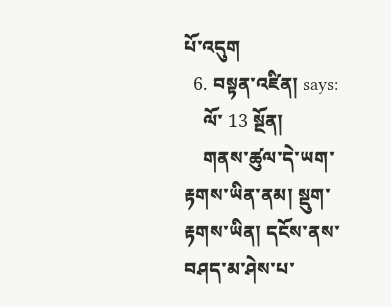པོ་འདུག
  6. བསྟན་འཛིན། says:
    ལོ་ 13 སྔོན།
    གནས་ཚུལ་དེ་ཡག་རྟགས་ཡིན་ནམ། སྡུག་རྟགས་ཡིན། དངོས་ནས་བཤད་མ་ཤེས་པ་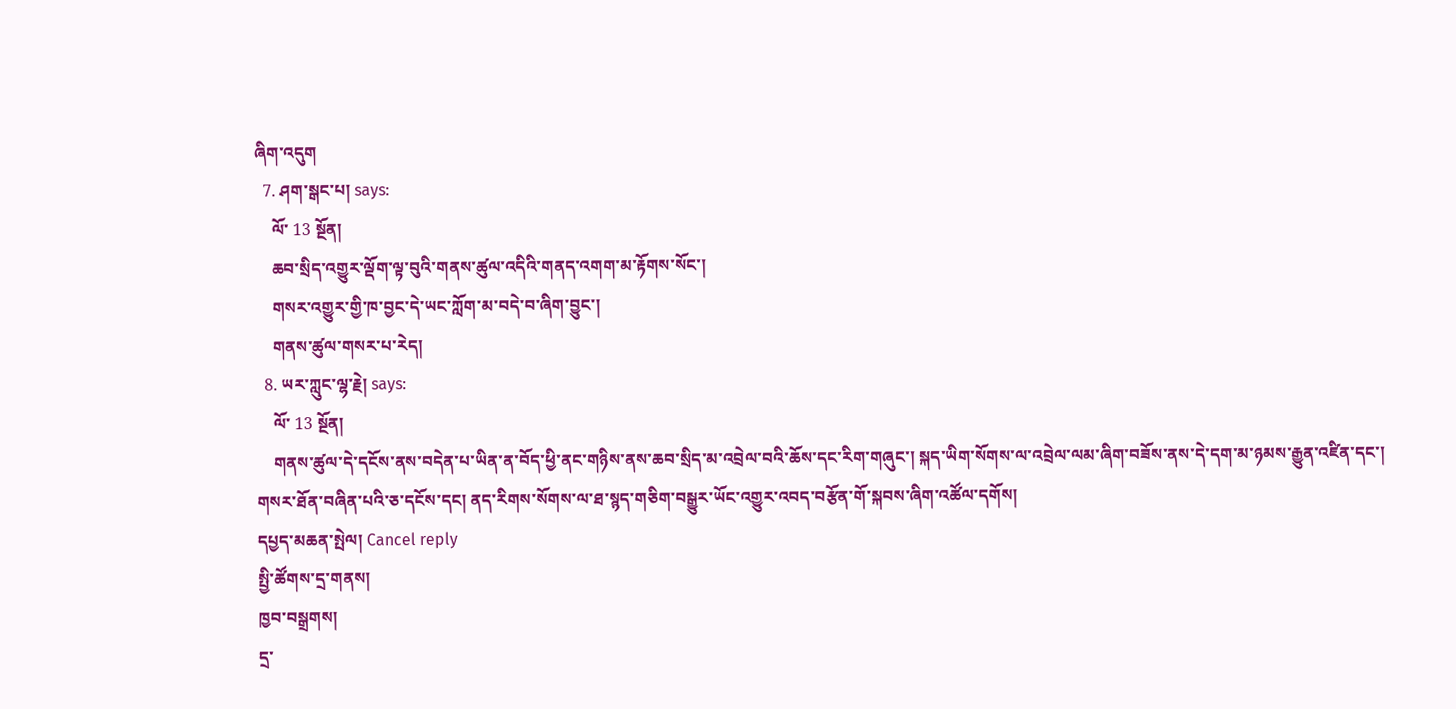ཞིག་འདུག
  7. ཤག་སྒང་པ། says:
    ལོ་ 13 སྔོན།
    ཆབ་སྲིད་འགྱུར་ལྡོག་ལྟ་བུའི་གནས་ཚུལ་འདིའི་གནད་འགག་མ་རྟོགས་སོང་།
    གསར་འགྱུར་གྱི་ཁ་བྱང་དེ་ཡང་ཀློག་མ་བདེ་བ་ཞིག་བྱུང་།
    གནས་ཚུལ་གསར་པ་རེད།
  8. ཡར་ཀླུང་ལྷ་རྗེ། says:
    ལོ་ 13 སྔོན།
    གནས་ཚུལ་དེ་དངོས་ནས་བདེན་པ་ཡིན་ན་བོད་ཕྱི་ནང་གཉིས་ནས་ཆབ་སྲིད་མ་འབྲེལ་བའི་ཆོས་དང་རིག་གཞུང་། སྐད་ཡིག་སོགས་ལ་འབྲེལ་ལམ་ཞིག་བཟོས་ནས་དེ་དག་མ་ཉམས་རྒྱུན་འཛིན་དང་། གསར་ཐོན་བཞིན་པའི་ཅ་དངོས་དང། ནད་རིགས་སོགས་ལ་ཐ་སྙད་གཅིག་བསྒྱུར་ཡོང་འགྱུར་འབད་བརྩོན་གོ་སྐབས་ཞིག་འཚོལ་དགོས།
དཔྱད་མཆན་སྤེལ། Cancel reply
སྤྱི་ཚོགས་དྲ་གནས།
ཁྱབ་བསྒྲགས།
དྲ་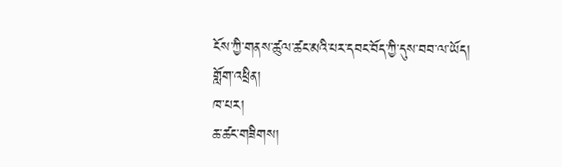ངོས་ཀྱི་གནས་ཚུལ་ཚང་མའི་པར་དབང་བོད་ཀྱི་དུས་བབ་ལ་ཡོད།
གློག་འཕྲིན།
ཁ་པར།
ཆ་ཚང་གཟིགས།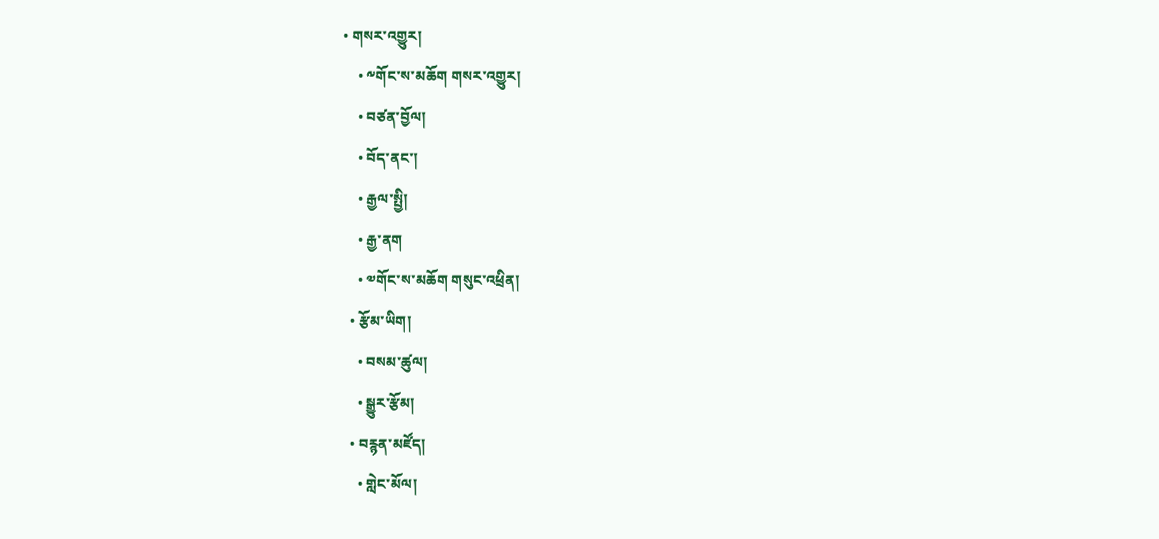• གསར་འགྱུར།
    • ༸གོང་ས་མཆོག གསར་འགྱུར།
    • བཙན་བྱོལ།
    • བོད་ནང་།
    • རྒྱལ་སྤྱི།
    • རྒྱ་ནག
    • ༧གོང་ས་མཆོག གསུང་འཕྲིན།
  • རྩོམ་ཡིག།
    • བསམ་ཚུལ།
    • སྒྱུར་རྩོམ།
  • བརྙན་མཛོད།
    • གླེང་མོལ།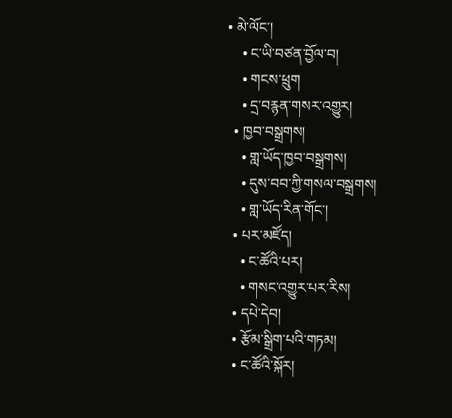• མེ་ལོང་།
    • ང་ཡི་བཙན་བྱོལ་བ།
    • གངས་ཕྲུག
    • དྲ་བརྙན་གསར་འགྱུར།
  • ཁྱབ་བསྒྲགས།
    • གླ་ཡོད་ཁྱབ་བསྒྲགས།
    • དུས་བབ་ཀྱི་གསལ་བསྒྲགས།
    • གླ་ཡོད་རིན་གོང་།
  • པར་མཛོད།
    • ང་ཚོའི་པར།
    • གསང་འགྱུར་པར་རིས།
  • དཔེ་དེབ།
  • རྩོམ་སྒྲིག་པའི་གཏམ།
  • ང་ཚོའི་སྐོར།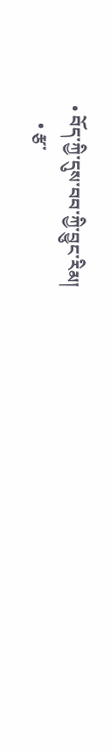• བོད་ཀྱི་དུས་བབ་ཀྱི་བྱུང་རིམ།
    • རྩ་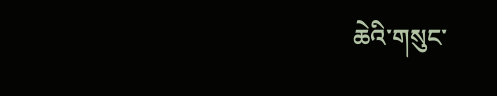ཆེའི་གསུང་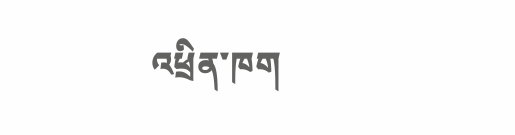འཕྲིན་ཁག